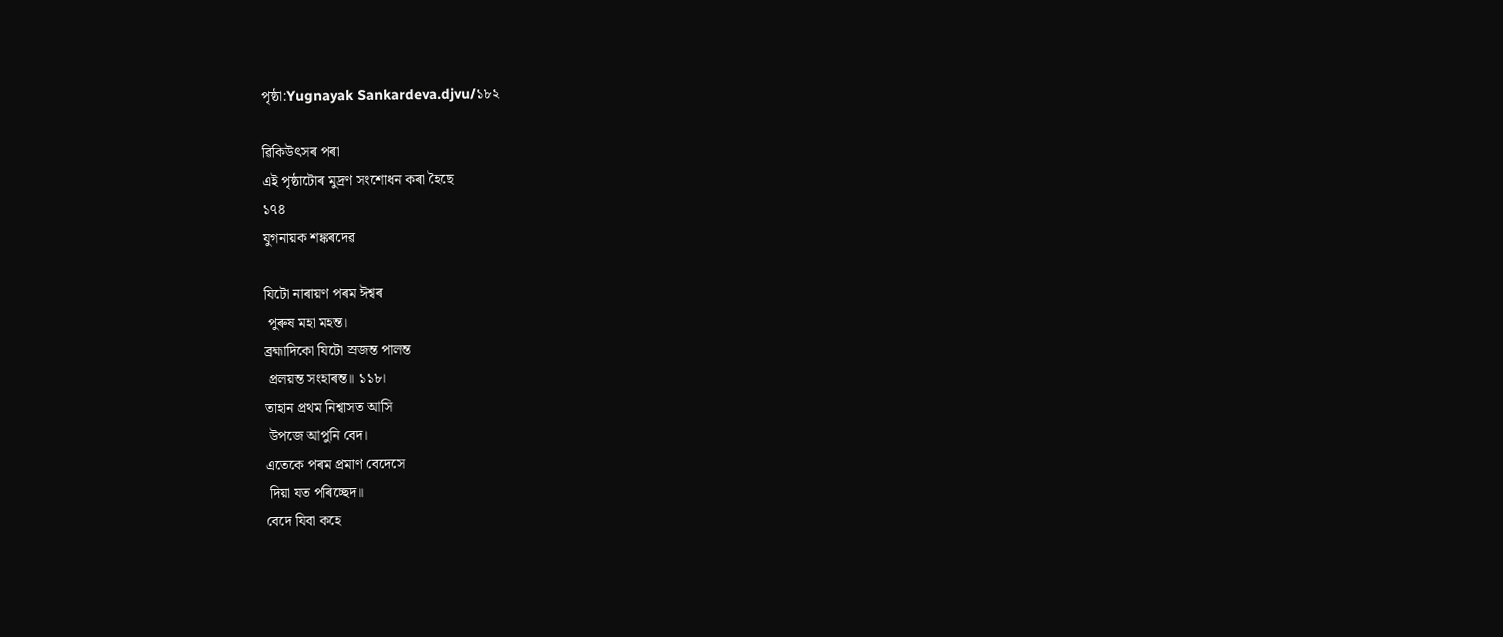পৃষ্ঠা:Yugnayak Sankardeva.djvu/১৮২

ৱিকিউৎসৰ পৰা
এই পৃষ্ঠাটোৰ মুদ্ৰণ সংশোধন কৰা হৈছে
১৭৪
যুগনায়ক শঙ্কৰদেৱ

যিটো নাৰায়ণ পৰম ঈশ্বৰ
 পুৰুষ মহা মহন্ত।
ব্ৰহ্মাদিকো যিটো স্ৰজন্ত পালন্ত
 প্ৰলয়ন্ত সংহাৰন্ত॥ ১১৮।
তাহান প্ৰথম নিশ্বাসত আসি
 উপজে আপুনি বেদ।
এতেকে পৰম প্ৰমাণ বেদেসে
 দিয়া যত পৰিচ্ছেদ॥
বেদে যিবা কহে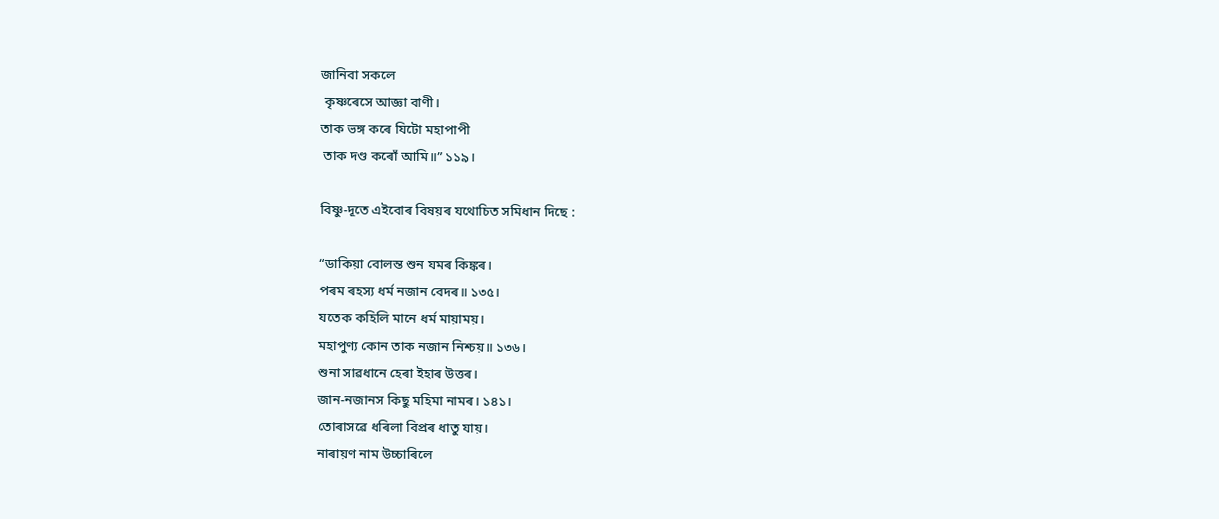জানিবা সকলে
 কৃষ্ণৰেসে আজ্ঞা বাণী।
তাক ভঙ্গ কৰে যিটো মহাপাপী
 তাক দণ্ড কৰোঁ‌ আমি॥” ১১৯।

বিষ্ণু-দূতে এইবোৰ বিষয়ৰ যথোচিত সমিধান দিছে :

“ডাকিয়া বোলন্ত শুন যমৰ কিঙ্কৰ।
পৰম ৰহস্য ধৰ্ম নজান বেদৰ॥ ১৩৫।
যতেক কহিলি মানে ধৰ্ম মায়াময়।
মহাপুণ্য কোন তাক নজান নিশ্চয়॥ ১৩৬।
শুনা সাৱধানে হেৰা ইহাৰ উত্তৰ।
জান-নজানস কিছু মহিমা নামৰ। ১৪১।
তোৰাসৱে ধৰিলা বিপ্ৰৰ ধাতু যায়।
নাৰায়ণ নাম উচ্চাৰিলে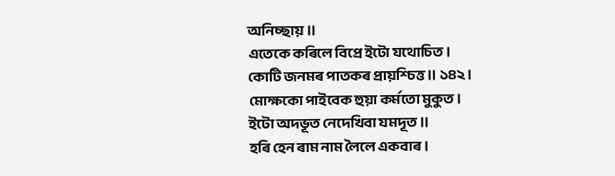অনিচ্ছায়॥
এতেকে কৰিলে বিপ্ৰে ইটো যথোচিত।
কোটি জনমৰ পাতকৰ প্ৰায়শ্চিত্ত॥ ১৪২।
মোক্ষকো পাইবেক হুয়া কৰ্মতো মুকুত।
ইটো অদভূত নেদেখিবা যমদূত॥
হৰি হেন ৰাম নাম লৈলে একবাৰ।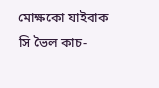মোক্ষকো যাইবাক সি ভৈল কাচ-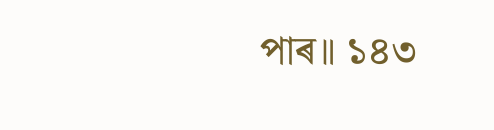পাৰ॥ ১৪৩